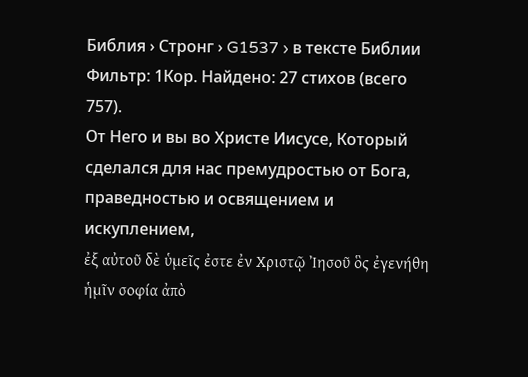Библия › Стронг › G1537 › в тексте Библии
Фильтр: 1Кор. Найдено: 27 стихов (всего 757).
От Него и вы во Христе Иисусе, Который сделался для нас премудростью от Бога, праведностью и освящением и искуплением,
ἐξ αὐτοῦ δὲ ὑμεῖς ἐστε ἐν Χριστῷ Ἰησοῦ ὃς ἐγενήθη ἡμῖν σοφία ἀπὸ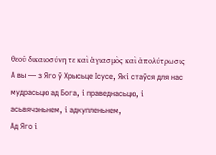θεοῦ δικαιοσύνη τε καὶ ἁγιασμὸς καὶ ἀπολύτρωσις
А вы — з Яго ў Хрысьце Ісусе, Які стаўся для нас мудрасьцю ад Бога, і праведнасьцю, і асьвячэньнем, і адкупленьнем,
Ад Яго і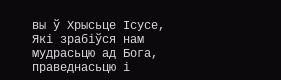вы ў Хрысьце Ісусе, Які зрабіўся нам мудрасьцю ад Бога, праведнасьцю і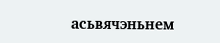асьвячэньнем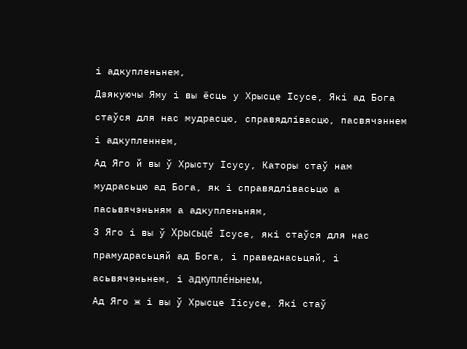і адкупленьнем,
Дзякуючы Яму і вы ёсць у Хрысце Ісусе, Які ад Бога стаўся для нас мудрасцю, справядлівасцю, пасвячэннем і адкупленнем,
Ад Яго й вы ў Хрысту Ісусу, Каторы стаў нам мудрасьцю ад Бога, як і справядлівасьцю а пасьвячэньням а адкупленьням,
З Яго і вы ў Хрысьце́ Ісусе, які стаўся для нас прамудрасьцяй ад Бога, і праведнасьцяй, і асьвячэньнем, і адкупле́ньнем,
Ад Яго ж і вы ў Хрысце Іісусе, Які стаў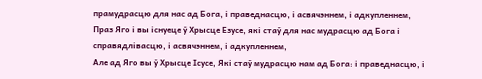прамудрасцю для нас ад Бога, і праведнасцю, і асвячэннем, і адкупленнем,
Праз Яго і вы існуеце ў Хрысце Езусе, які стаў для нас мудрасцю ад Бога і справядлівасцю, і асвячэннем, і адкупленнем,
Але ад Яго вы ў Хрысце Ісусе, Які стаў мудрасцю нам ад Бога: і праведнасцю, і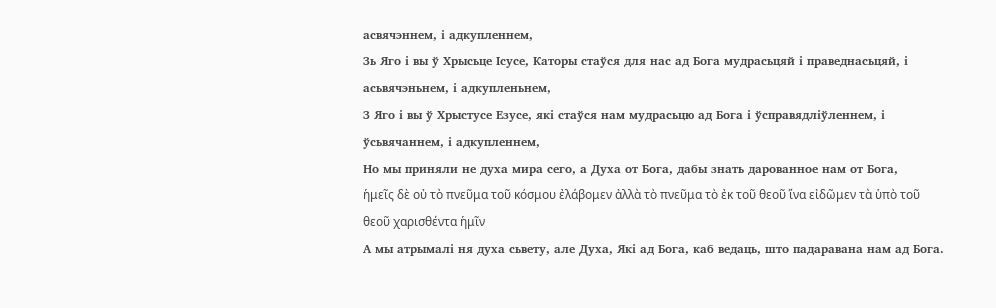асвячэннем, і адкупленнем,
Зь Яго і вы ў Хрысьце Ісусе, Каторы стаўся для нас ад Бога мудрасьцяй і праведнасьцяй, і асьвячэньнем, і адкупленьнем,
З Яго і вы ў Хрыстусе Езусе, які стаўся нам мудрасьцю ад Бога і ўсправядліўленнем, і ўсьвячаннем, і адкупленнем,
Но мы приняли не духа мира сего, а Духа от Бога, дабы знать дарованное нам от Бога,
ἡμεῖς δὲ οὐ τὸ πνεῦμα τοῦ κόσμου ἐλάβομεν ἀλλὰ τὸ πνεῦμα τὸ ἐκ τοῦ θεοῦ ἵνα εἰδῶμεν τὰ ὑπὸ τοῦ θεοῦ χαρισθέντα ἡμῖν
А мы атрымалі ня духа сьвету, але Духа, Які ад Бога, каб ведаць, што падаравана нам ад Бога.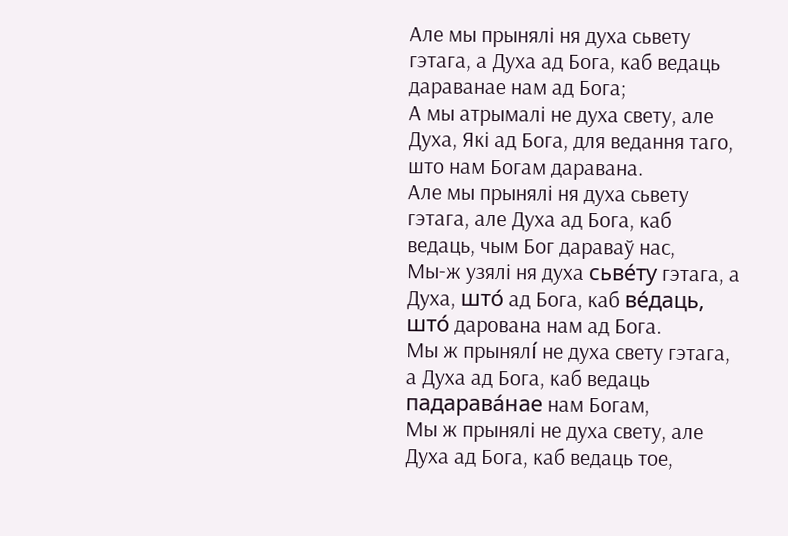Але мы прынялі ня духа сьвету гэтага, а Духа ад Бога, каб ведаць дараванае нам ад Бога;
А мы атрымалі не духа свету, але Духа, Які ад Бога, для ведання таго, што нам Богам даравана.
Але мы прынялі ня духа сьвету гэтага, але Духа ад Бога, каб ведаць, чым Бог дараваў нас,
Мы-ж узялі ня духа сьве́ту гэтага, а Духа, што́ ад Бога, каб ве́даць, што́ дарована нам ад Бога.
Мы ж прынялí не духа свету гэтага, а Духа ад Бога, каб ведаць падарава́нае нам Богам,
Мы ж прынялі не духа свету, але Духа ад Бога, каб ведаць тое,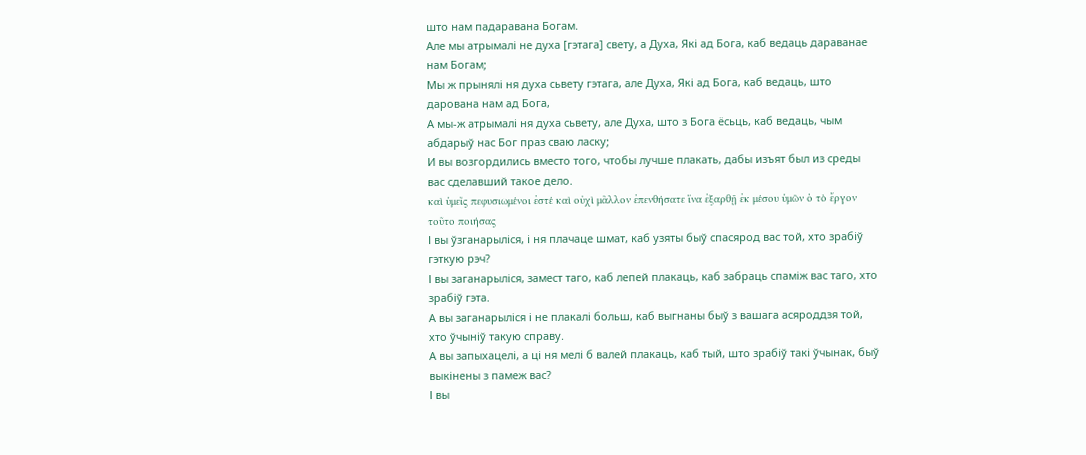што нам падаравана Богам.
Але мы атрымалі не духа [гэтага] свету, а Духа, Які ад Бога, каб ведаць дараванае нам Богам;
Мы ж прынялі ня духа сьвету гэтага, але Духа, Які ад Бога, каб ведаць, што дарована нам ад Бога,
А мы-ж атрымалі ня духа сьвету, але Духа, што з Бога ёсьць, каб ведаць, чым абдарыў нас Бог праз сваю ласку;
И вы возгордились вместо того, чтобы лучше плакать, дабы изъят был из среды вас сделавший такое дело.
καὶ ὑμεῖς πεφυσιωμένοι ἐστέ καὶ οὐχὶ μᾶλλον ἐπενθήσατε ἵνα ἐξαρθῇ ἐκ μέσου ὑμῶν ὁ τὸ ἔργον τοῦτο ποιήσας
І вы ўзганарыліся, і ня плачаце шмат, каб узяты быў спасярод вас той, хто зрабіў гэткую рэч?
І вы заганарыліся, замест таго, каб лепей плакаць, каб забраць спаміж вас таго, хто зрабіў гэта.
А вы заганарыліся і не плакалі больш, каб выгнаны быў з вашага асяроддзя той, хто ўчыніў такую справу.
А вы запыхацелі, а ці ня мелі б валей плакаць, каб тый, што зрабіў такі ўчынак, быў выкінены з памеж вас?
І вы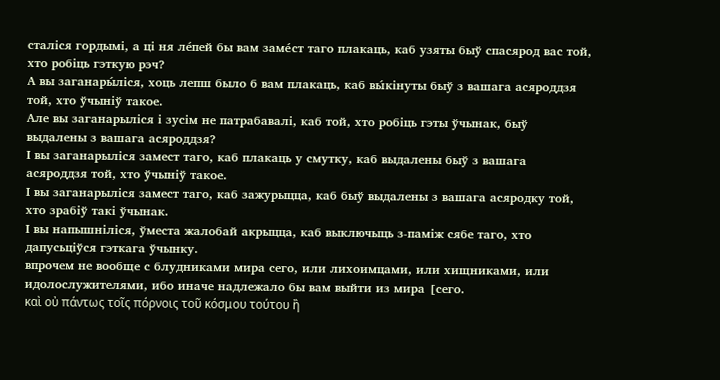сталіся гордымі, а ці ня ле́пей бы вам заме́ст таго плакаць, каб узяты быў спасярод вас той, хто робіць гэткую рэч?
А вы заганары́ліся, хоць лепш было б вам плакаць, каб вы́кінуты быў з вашага асяроддзя той, хто ўчыніў такое.
Але вы заганарыліся і зусім не патрабавалі, каб той, хто робіць гэты ўчынак, быў выдалены з вашага асяроддзя?
І вы заганарыліся замест таго, каб плакаць у смутку, каб выдалены быў з вашага асяроддзя той, хто ўчыніў такое.
І вы заганарыліся замест таго, каб зажурыцца, каб быў выдалены з вашага асяродку той, хто зрабіў такі ўчынак.
І вы напышніліся, ўместа жалобай акрыцца, каб выключыць з-паміж сябе таго, хто дапусьціўся гэткага ўчынку.
впрочем не вообще с блудниками мира сего, или лихоимцами, или хищниками, или идолослужителями, ибо иначе надлежало бы вам выйти из мира [сего.
καὶ οὐ πάντως τοῖς πόρνοις τοῦ κόσμου τούτου ἢ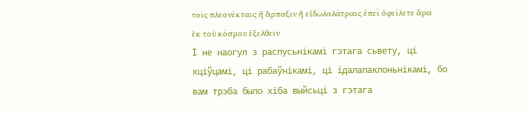τοῖς πλεονέκταις ἢ ἅρπαξιν ἢ εἰδωλολάτραις ἐπεὶ ὀφείλετε ἄρα ἐκ τοῦ κόσμου ἐξελθεῖν
І не наогул з распусьнікамі гэтага сьвету, ці хціўцамі, ці рабаўнікамі, ці ідалапаклоньнікамі, бо вам трэба было хіба выйсьці з гэтага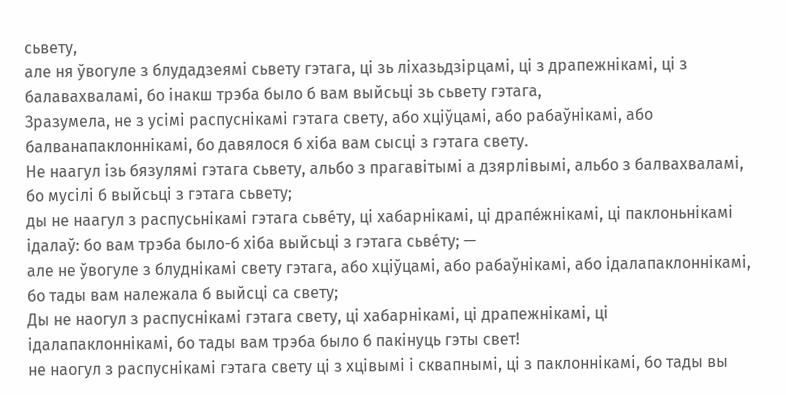сьвету,
але ня ўвогуле з блудадзеямі сьвету гэтага, ці зь ліхазьдзірцамі, ці з драпежнікамі, ці з балавахваламі, бо інакш трэба было б вам выйсьці зь сьвету гэтага,
Зразумела, не з усімі распуснікамі гэтага свету, або хціўцамі, або рабаўнікамі, або балванапаклоннікамі, бо давялося б хіба вам сысці з гэтага свету.
Не наагул ізь бязулямі гэтага сьвету, альбо з прагавітымі а дзярлівымі, альбо з балвахваламі, бо мусілі б выйсьці з гэтага сьвету;
ды не наагул з распусьнікамі гэтага сьве́ту, ці хабарнікамі, ці драпе́жнікамі, ці паклоньнікамі ідалаў: бо вам трэба было-б хіба выйсьці з гэтага сьве́ту; —
але не ўвогуле з блуднікамі свету гэтага, або хціўцамі, або рабаўнікамі, або ідалапаклоннікамі, бо тады вам належала б выйсці са свету;
Ды не наогул з распуснікамі гэтага свету, ці хабарнікамі, ці драпежнікамі, ці ідалапаклоннікамі, бо тады вам трэба было б пакінуць гэты свет!
не наогул з распуснікамі гэтага свету ці з хцівымі і сквапнымі, ці з паклоннікамі, бо тады вы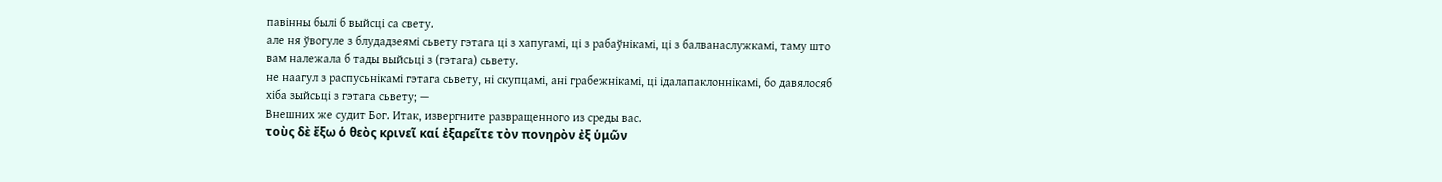павінны былі б выйсці са свету.
але ня ўвогуле з блудадзеямі сьвету гэтага ці з хапугамі, ці з рабаўнікамі, ці з балванаслужкамі, таму што вам належала б тады выйсьці з (гэтага) сьвету.
не наагул з распусьнікамі гэтага сьвету, ні скупцамі, ані грабежнікамі, ці ідалапаклоннікамі, бо давялосяб хіба зыйсьці з гэтага сьвету; —
Внешних же судит Бог. Итак, извергните развращенного из среды вас.
τοὺς δὲ ἔξω ὁ θεὸς κρινεῖ καί ἐξαρεῖτε τὸν πονηρὸν ἐξ ὑμῶν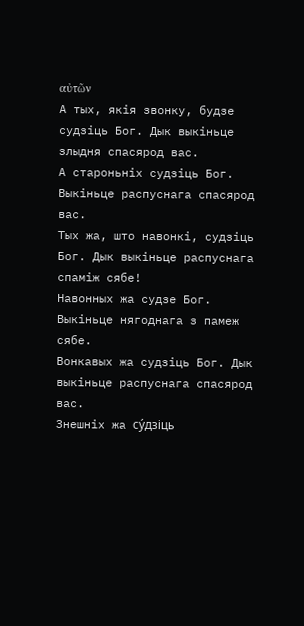αὐτῶν
А тых, якія звонку, будзе судзіць Бог. Дык выкіньце злыдня спасярод вас.
А староньніх судзіць Бог. Выкіньце распуснага спасярод вас.
Тых жа, што навонкі, судзіць Бог. Дык выкіньце распуснага спаміж сябе!
Навонных жа судзе Бог. Выкіньце нягоднага з памеж сябе.
Вонкавых жа судзіць Бог. Дык выкіньце распуснага спасярод вас.
Знешніх жа су́дзіць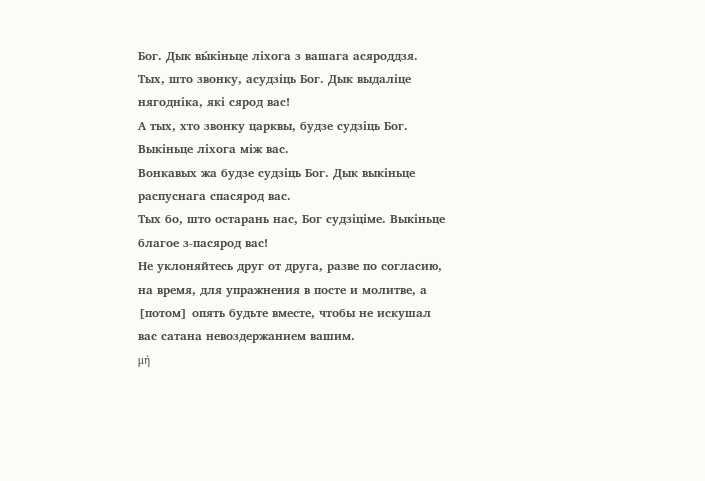Бог. Дык вы́кіньце ліхога з вашага асяроддзя.
Тых, што звонку, асудзіць Бог. Дык выдаліце нягодніка, які сярод вас!
А тых, хто звонку царквы, будзе судзіць Бог. Выкіньце ліхога між вас.
Вонкавых жа будзе судзіць Бог. Дык выкіньце распуснага спасярод вас.
Тых бо, што остарань нас, Бог судзіціме. Выкіньце благое з-пасярод вас!
Не уклоняйтесь друг от друга, разве по согласию, на время, для упражнения в посте и молитве, а [потом] опять будьте вместе, чтобы не искушал вас сатана невоздержанием вашим.
μὴ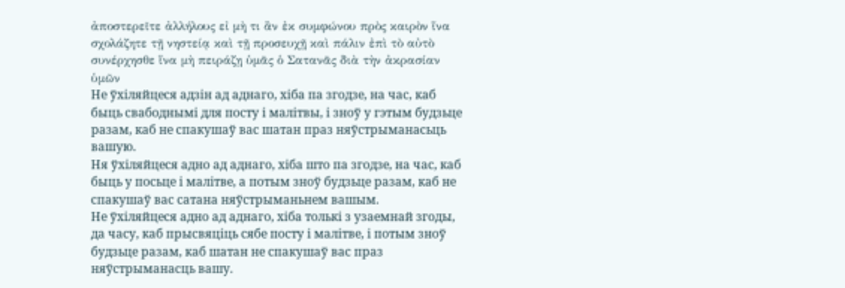ἀποστερεῖτε ἀλλήλους εἰ μὴ τι ἂν ἐκ συμφώνου πρὸς καιρὸν ἵνα σχολάζητε τῇ νηστείᾳ καὶ τῇ προσευχῇ καὶ πάλιν ἐπὶ τὸ αὐτὸ συνέρχησθε ἵνα μὴ πειράζῃ ὑμᾶς ὁ Σατανᾶς διὰ τὴν ἀκρασίαν ὑμῶν
Не ўхіляйцеся адзін ад аднаго, хіба па згодзе, на час, каб быць свабоднымі для посту і малітвы, і зноў у гэтым будзьце разам, каб не спакушаў вас шатан праз няўстрыманасьць вашую.
Ня ўхіляйцеся адно ад аднаго, хіба што па згодзе, на час, каб быць у посьце і малітве, а потым зноў будзьце разам, каб не спакушаў вас сатана няўстрыманьнем вашым.
Не ўхіляйцеся адно ад аднаго, хіба толькі з узаемнай згоды, да часу, каб прысвяціць сябе посту і малітве, і потым зноў будзьце разам, каб шатан не спакушаў вас праз няўстрыманасць вашу.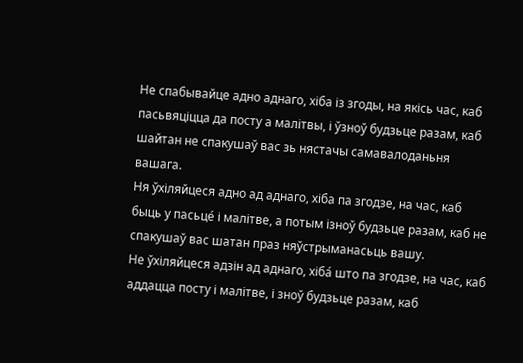Не спабывайце адно аднаго, хіба із згоды, на якісь час, каб пасьвяціцца да посту а малітвы, і ўзноў будзьце разам, каб шайтан не спакушаў вас зь нястачы самавалоданьня вашага.
Ня ўхіляйцеся адно ад аднаго, хіба па згодзе, на час, каб быць у пасьце́ і малітве, а потым ізноў будзьце разам, каб не спакушаў вас шатан праз няўстрыманасьць вашу.
Не ўхіляйцеся адзін ад аднаго, хіба́ што па згодзе, на час, каб аддацца посту і малітве, і зноў будзьце разам, каб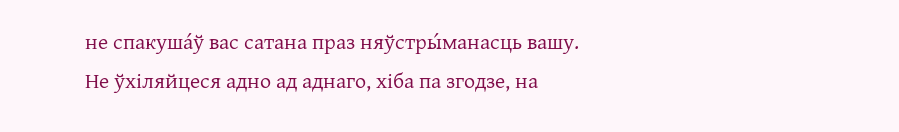не спакуша́ў вас сатана праз няўстры́манасць вашу.
Не ўхіляйцеся адно ад аднаго, хіба па згодзе, на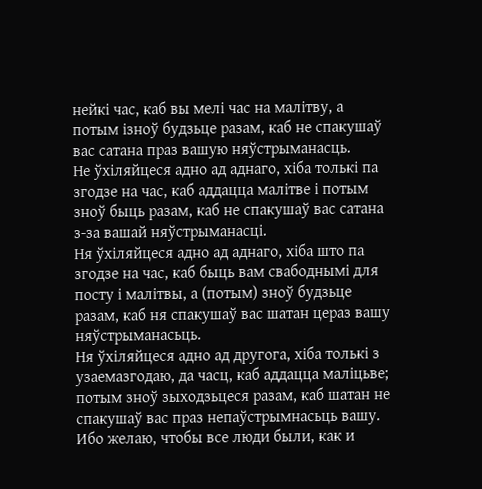нейкі час, каб вы мелі час на малітву, а потым ізноў будзьце разам, каб не спакушаў вас сатана праз вашую няўстрыманасць.
Не ўхіляйцеся адно ад аднаго, хіба толькі па згодзе на час, каб аддацца малітве і потым зноў быць разам, каб не спакушаў вас сатана з-за вашай няўстрыманасці.
Ня ўхіляйцеся адно ад аднаго, хіба што па згодзе на час, каб быць вам свабоднымі для посту і малітвы, а (потым) зноў будзьце разам, каб ня спакушаў вас шатан цераз вашу няўстрыманасьць.
Ня ўхіляйцеся адно ад другога, хіба толькі з узаемазгодаю, да часц, каб аддацца маліцьве; потым зноў зыходзьцеся разам, каб шатан не спакушаў вас праз непаўстрымнасьць вашу.
Ибо желаю, чтобы все люди были, как и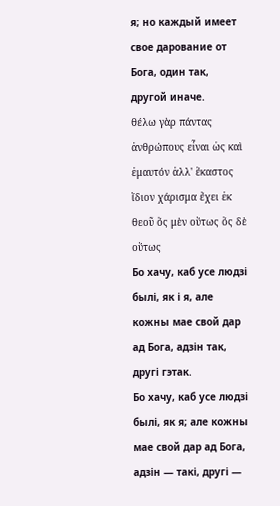я; но каждый имеет свое дарование от Бога, один так, другой иначе.
θέλω γὰρ πάντας ἀνθρώπους εἶναι ὡς καὶ ἐμαυτόν ἀλλ' ἕκαστος ἴδιον χάρισμα ἔχει ἐκ θεοῦ ὅς μὲν οὕτως ὅς δὲ οὕτως
Бо хачу, каб усе людзі былі, як і я, але кожны мае свой дар ад Бога, адзін так, другі гэтак.
Бо хачу, каб усе людзі былі, як я; але кожны мае свой дар ад Бога, адзін — такі, другі —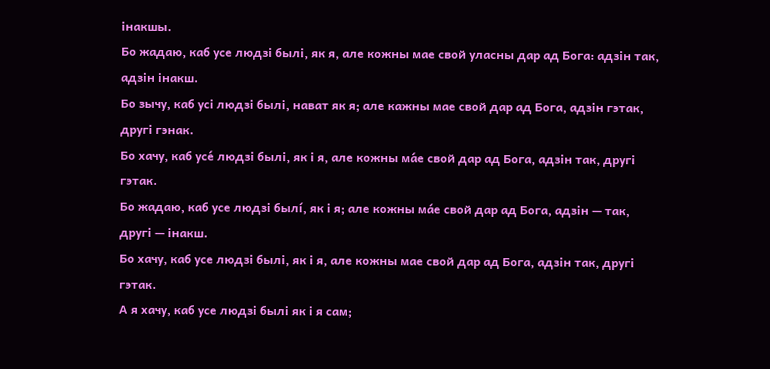інакшы.
Бо жадаю, каб усе людзі былі, як я, але кожны мае свой уласны дар ад Бога: адзін так, адзін інакш.
Бо зычу, каб усі людзі былі, нават як я; але кажны мае свой дар ад Бога, адзін гэтак, другі гэнак.
Бо хачу, каб усе́ людзі былі, як і я, але кожны ма́е свой дар ад Бога, адзін так, другі гэтак.
Бо жадаю, каб усе людзі былí, як і я; але кожны ма́е свой дар ад Бога, адзін — так, другі — інакш.
Бо хачу, каб усе людзі былі, як і я, але кожны мае свой дар ад Бога, адзін так, другі гэтак.
А я хачу, каб усе людзі былі як і я сам;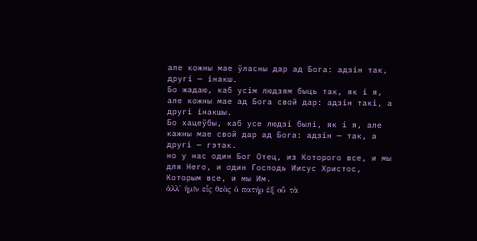але кожны мае ўласны дар ад Бога: адзін так, другі — інакш.
Бо жадаю, каб усім людзям быць так, як і я, але кожны мае ад Бога свой дар: адзін такі, а другі інакшы.
Бо хацеўбы, каб усе людзі былі, як і я, але кажны мае свой дар ад Бога: адзін — так, а другі — гэтак.
но у нас один Бог Отец, из Которого все, и мы для Него, и один Господь Иисус Христос, Которым все, и мы Им.
ἀλλ' ἡμῖν εἷς θεὸς ὁ πατήρ ἐξ οὗ τὰ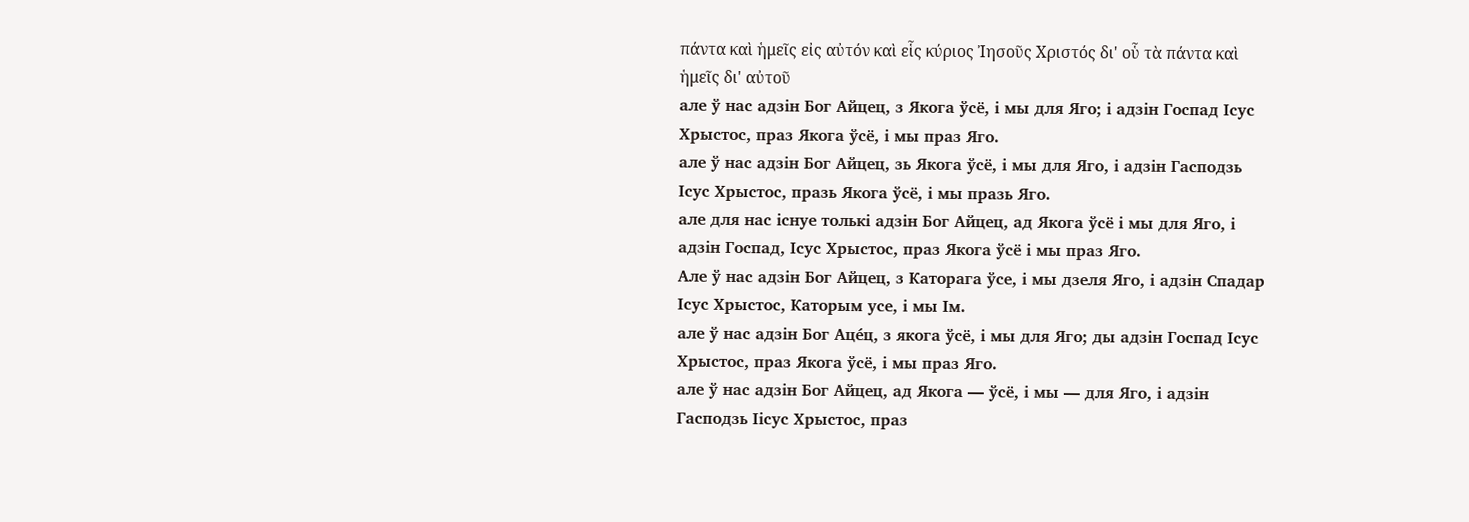πάντα καὶ ἡμεῖς εἰς αὐτόν καὶ εἷς κύριος Ἰησοῦς Χριστός δι' οὗ τὰ πάντα καὶ ἡμεῖς δι' αὐτοῦ
але ў нас адзін Бог Айцец, з Якога ўсё, і мы для Яго; і адзін Госпад Ісус Хрыстос, праз Якога ўсё, і мы праз Яго.
але ў нас адзін Бог Айцец, зь Якога ўсё, і мы для Яго, і адзін Гасподзь Ісус Хрыстос, празь Якога ўсё, і мы празь Яго.
але для нас існуе толькі адзін Бог Айцец, ад Якога ўсё і мы для Яго, і адзін Госпад, Ісус Хрыстос, праз Якога ўсё і мы праз Яго.
Але ў нас адзін Бог Айцец, з Каторага ўсе, і мы дзеля Яго, і адзін Спадар Ісус Хрыстос, Каторым усе, і мы Ім.
але ў нас адзін Бог Аце́ц, з якога ўсё, і мы для Яго; ды адзін Госпад Ісус Хрыстос, праз Якога ўсё, і мы праз Яго.
але ў нас адзін Бог Айцец, ад Якога — ўсё, і мы — для Яго, і адзін Гасподзь Іісус Хрыстос, праз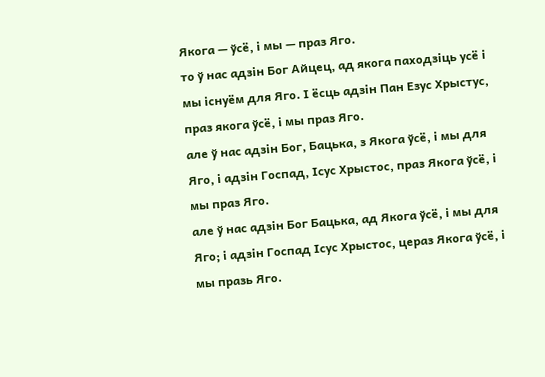Якога — ўсё, і мы — праз Яго.
то ў нас адзін Бог Айцец, ад якога паходзіць усё і мы існуём для Яго. І ёсць адзін Пан Езус Хрыстус, праз якога ўсё, і мы праз Яго.
але ў нас адзін Бог, Бацька, з Якога ўсё, і мы для Яго, і адзін Госпад, Ісус Хрыстос, праз Якога ўсё, і мы праз Яго.
але ў нас адзін Бог Бацька, ад Якога ўсё, і мы для Яго; і адзін Госпад Ісус Хрыстос, цераз Якога ўсё, і мы празь Яго.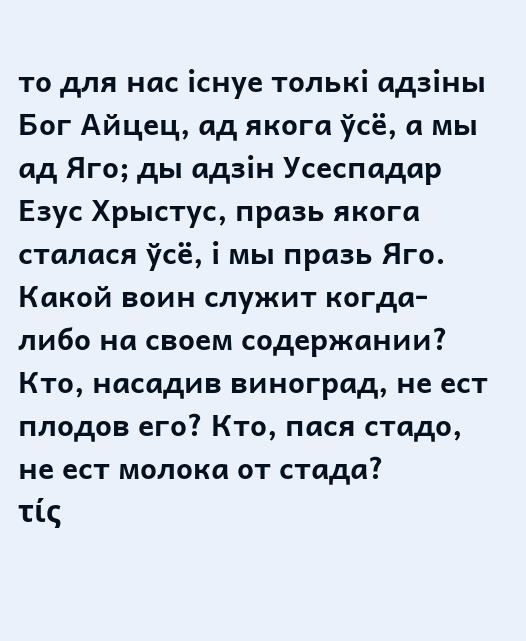то для нас існуе толькі адзіны Бог Айцец, ад якога ўсё, а мы ад Яго; ды адзін Усеспадар Езус Хрыстус, празь якога сталася ўсё, і мы празь Яго.
Какой воин служит когда-либо на своем содержании? Кто, насадив виноград, не ест плодов его? Кто, пася стадо, не ест молока от стада?
τίς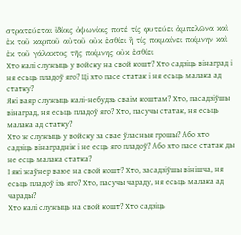στρατεύεται ἰδίοις ὀψωνίοις ποτέ τίς φυτεύει ἀμπελῶνα καὶ ἐκ τοῦ καρποῦ αὐτοῦ οὐκ ἐσθίει ἢ τίς ποιμαίνει ποίμνην καὶ ἐκ τοῦ γάλακτος τῆς ποίμνης οὐκ ἐσθίει
Хто калі служыць у войску на свой кошт? Хто садзіць вінаград і ня есьць пладоў яго? Ці хто пасе статак і ня есьць малака ад статку?
Які ваяр служыць калі-небудзь сваім коштам? Хто, пасадзіўшы вінаград, ня есьць пладоў яго? Хто, пасучы статак, ня есьць малака ад статку?
Хто ж служыць у войску за свае ўласныя грошы? Або хто садзіць вінаграднік і не есць яго пладоў? Або хто пасе статак ды не есць малака статка?
І які жаўнер ваюе на свой кошт? Хто, засадзіўшы вінішча, ня есьць пладоў ізь яго? Хто, пасучы чараду, ня есьць малака ад чарады?
Хто калі служыць на свой кошт? Хто садзіць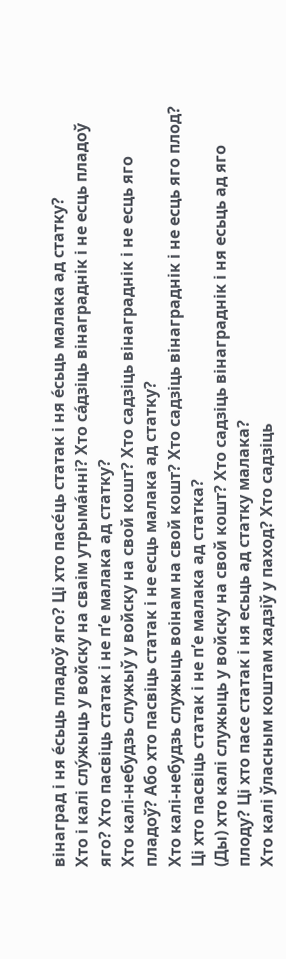вінаград і ня е́сьць пладоў яго? Ці хто пасе́ць статак і ня е́сьць малака ад статку?
Хто і калі слу́жыць у войску на сваім утрыма́нні? Хто са́дзіць вінаграднік і не есць пладоў яго? Хто пасвіць статак і не п’е малака ад статку?
Хто калі-небудзь служыў у войску на свой кошт? Хто садзіць вінаграднік і не есць яго пладоў? Або хто пасвіць статак і не есць малака ад статку?
Хто калі-небудзь служыць воінам на свой кошт? Хто садзіць вінаграднік і не есць яго плод? Ці хто пасвіць статак і не п’е малака ад статка?
(Ды) хто калі служыць у войску на свой кошт? Хто садзіць вінаграднік і ня есьць ад яго плоду? Ці хто пасе статак і ня есьць ад статку малака?
Хто калі ўласным коштам хадзіў у паход? Хто садзіць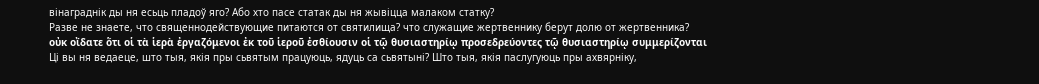вінаграднік ды ня есьць пладоў яго? Або хто пасе статак ды ня жывіцца малаком статку?
Разве не знаете, что священнодействующие питаются от святилища? что служащие жертвеннику берут долю от жертвенника?
οὐκ οἴδατε ὅτι οἱ τὰ ἱερὰ ἐργαζόμενοι ἐκ τοῦ ἱεροῦ ἐσθίουσιν οἱ τῷ θυσιαστηρίῳ προσεδρεύοντες τῷ θυσιαστηρίῳ συμμερίζονται
Ці вы ня ведаеце, што тыя, якія пры сьвятым працуюць, ядуць са сьвятыні? Што тыя, якія паслугуюць пры ахвярніку,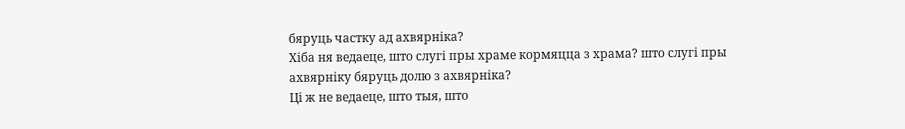бяруць частку ад ахвярніка?
Хіба ня ведаеце, што слугі пры храме кормяцца з храма? што слугі пры ахвярніку бяруць долю з ахвярніка?
Ці ж не ведаеце, што тыя, што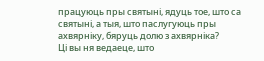працуюць пры святыні, ядуць тое, што са святыні, а тыя, што паслугуюць пры ахвярніку, бяруць долю з ахвярніка?
Ці вы ня ведаеце, што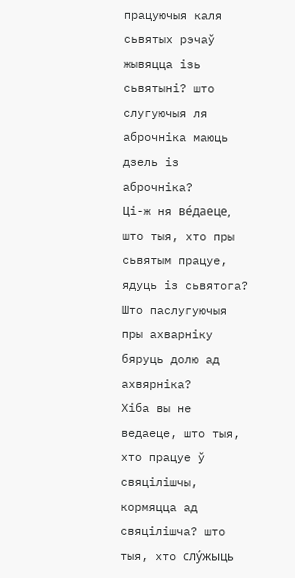працуючыя каля сьвятых рэчаў жывяцца ізь сьвятыні? што слугуючыя ля аброчніка маюць дзель із аброчніка?
Ці-ж ня ве́даеце, што тыя, хто пры сьвятым працуе, ядуць із сьвятога? Што паслугуючыя пры ахварніку бяруць долю ад ахвярніка?
Хіба вы не ведаеце, што тыя, хто працуе ў свяцілішчы, кормяцца ад свяцілішча? што тыя, хто слу́жыць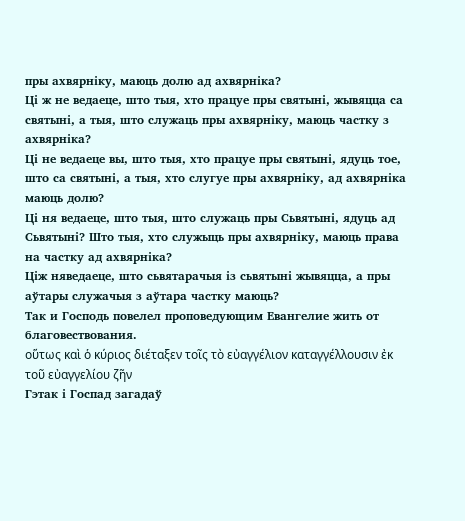пры ахвярніку, маюць долю ад ахвярніка?
Ці ж не ведаеце, што тыя, хто працуе пры святыні, жывяцца са святыні, а тыя, што служаць пры ахвярніку, маюць частку з ахвярніка?
Ці не ведаеце вы, што тыя, хто працуе пры святыні, ядуць тое, што са святыні, а тыя, хто слугуе пры ахвярніку, ад ахвярніка маюць долю?
Ці ня ведаеце, што тыя, што служаць пры Сьвятыні, ядуць ад Сьвятыні? Што тыя, хто служыць пры ахвярніку, маюць права на частку ад ахвярніка?
Ціж няведаеце, што сьвятарачыя із сьвятыні жывяцца, а пры аўтары служачыя з аўтара частку маюць?
Так и Господь повелел проповедующим Евангелие жить от благовествования.
οὕτως καὶ ὁ κύριος διέταξεν τοῖς τὸ εὐαγγέλιον καταγγέλλουσιν ἐκ τοῦ εὐαγγελίου ζῆν
Гэтак і Госпад загадаў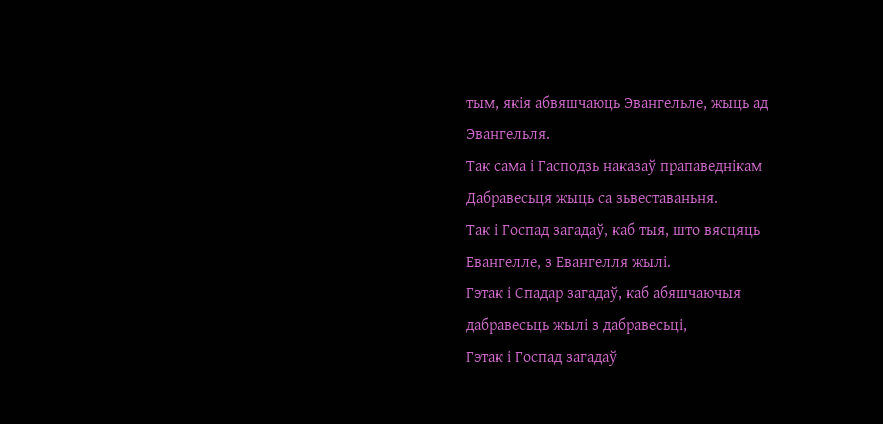тым, якія абвяшчаюць Эвангельле, жыць ад Эвангельля.
Так сама і Гасподзь наказаў прапаведнікам Дабравесьця жыць са зьвеставаньня.
Так і Госпад загадаў, каб тыя, што вясцяць Евангелле, з Евангелля жылі.
Гэтак і Спадар загадаў, каб абяшчаючыя дабравесьць жылі з дабравесьці,
Гэтак і Госпад загадаў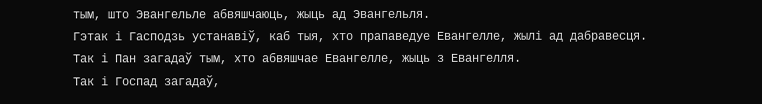тым, што Эвангельле абвяшчаюць, жыць ад Эвангельля.
Гэтак і Гасподзь устанавіў, каб тыя, хто прапаведуе Евангелле, жылі ад дабравесця.
Так і Пан загадаў тым, хто абвяшчае Евангелле, жыць з Евангелля.
Так і Госпад загадаў,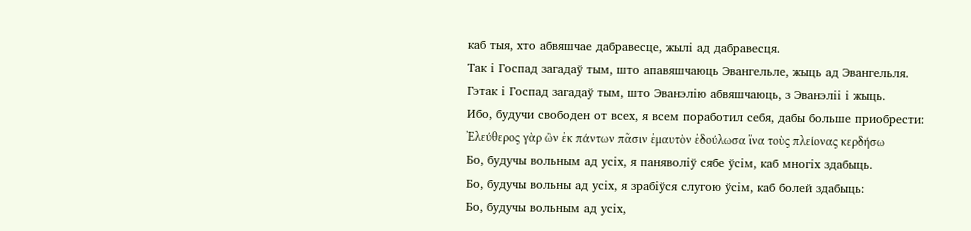каб тыя, хто абвяшчае дабравесце, жылі ад дабравесця.
Так і Госпад загадаў тым, што апавяшчаюць Эвангельле, жыць ад Эвангельля.
Гэтак і Госпад загадаў тым, што Эванэлію абвяшчаюць, з Эванэліі і жыць.
Ибо, будучи свободен от всех, я всем поработил себя, дабы больше приобрести:
Ἐλεύθερος γὰρ ὢν ἐκ πάντων πᾶσιν ἐμαυτὸν ἐδούλωσα ἵνα τοὺς πλείονας κερδήσω
Бо, будучы вольным ад усіх, я паняволіў сябе ўсім, каб многіх здабыць.
Бо, будучы вольны ад усіх, я зрабіўся слугою ўсім, каб болей здабыць:
Бо, будучы вольным ад усіх,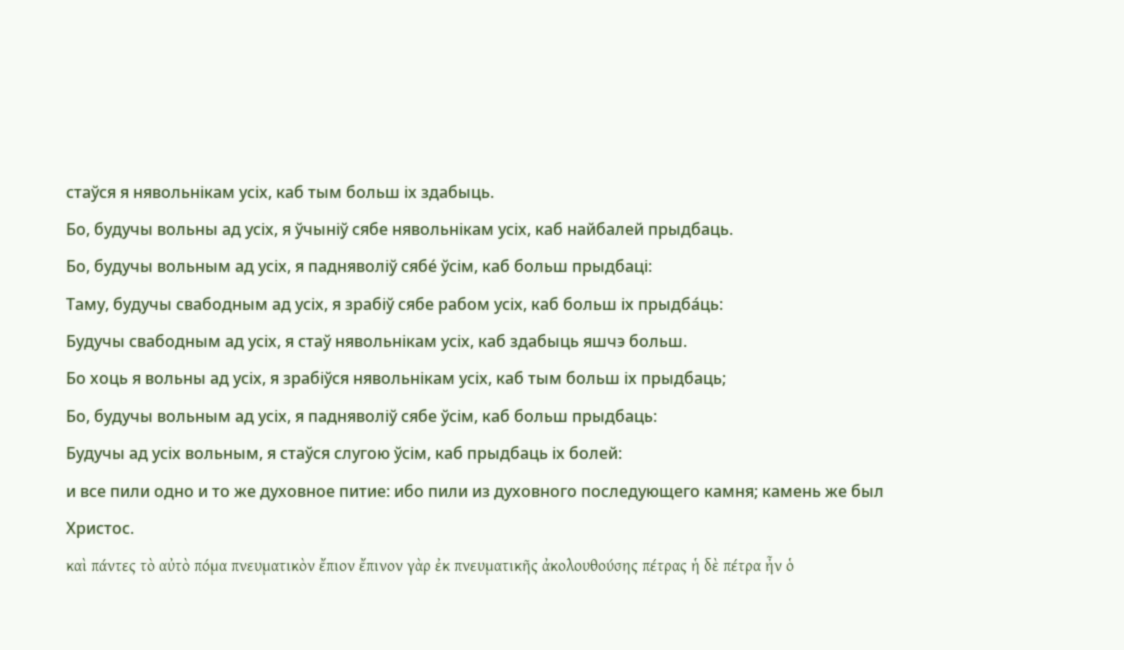стаўся я нявольнікам усіх, каб тым больш іх здабыць.
Бо, будучы вольны ад усіх, я ўчыніў сябе нявольнікам усіх, каб найбалей прыдбаць.
Бо, будучы вольным ад усіх, я падняволіў сябе́ ўсім, каб больш прыдбаці:
Таму, будучы свабодным ад усіх, я зрабіў сябе рабом усіх, каб больш іх прыдба́ць:
Будучы свабодным ад усіх, я стаў нявольнікам усіх, каб здабыць яшчэ больш.
Бо хоць я вольны ад усіх, я зрабіўся нявольнікам усіх, каб тым больш іх прыдбаць;
Бо, будучы вольным ад усіх, я падняволіў сябе ўсім, каб больш прыдбаць:
Будучы ад усіх вольным, я стаўся слугою ўсім, каб прыдбаць іх болей:
и все пили одно и то же духовное питие: ибо пили из духовного последующего камня; камень же был Христос.
καὶ πάντες τὸ αὐτὸ πόμα πνευματικὸν ἔπιον ἔπινον γὰρ ἐκ πνευματικῆς ἀκολουθούσης πέτρας ἡ δὲ πέτρα ἦν ὁ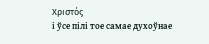Χριστός
і ўсе пілі тое самае духоўнае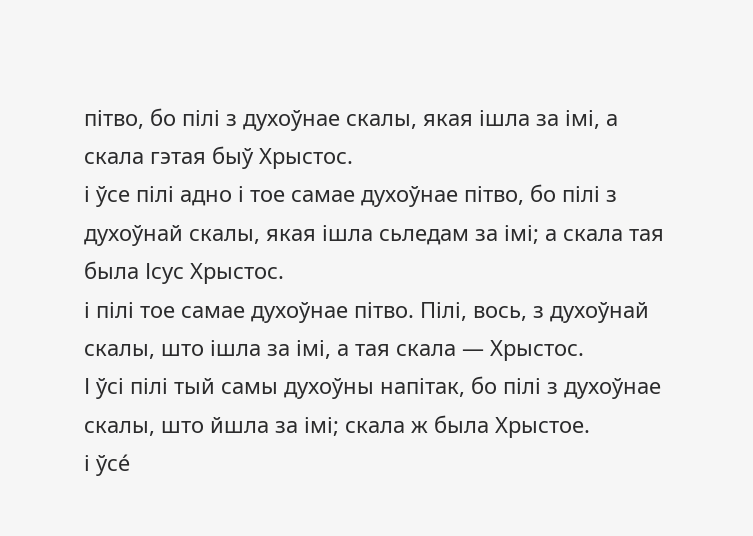пітво, бо пілі з духоўнае скалы, якая ішла за імі, а скала гэтая быў Хрыстос.
і ўсе пілі адно і тое самае духоўнае пітво, бо пілі з духоўнай скалы, якая ішла сьледам за імі; а скала тая была Ісус Хрыстос.
і пілі тое самае духоўнае пітво. Пілі, вось, з духоўнай скалы, што ішла за імі, а тая скала — Хрыстос.
І ўсі пілі тый самы духоўны напітак, бо пілі з духоўнае скалы, што йшла за імі; скала ж была Хрыстое.
і ўсе́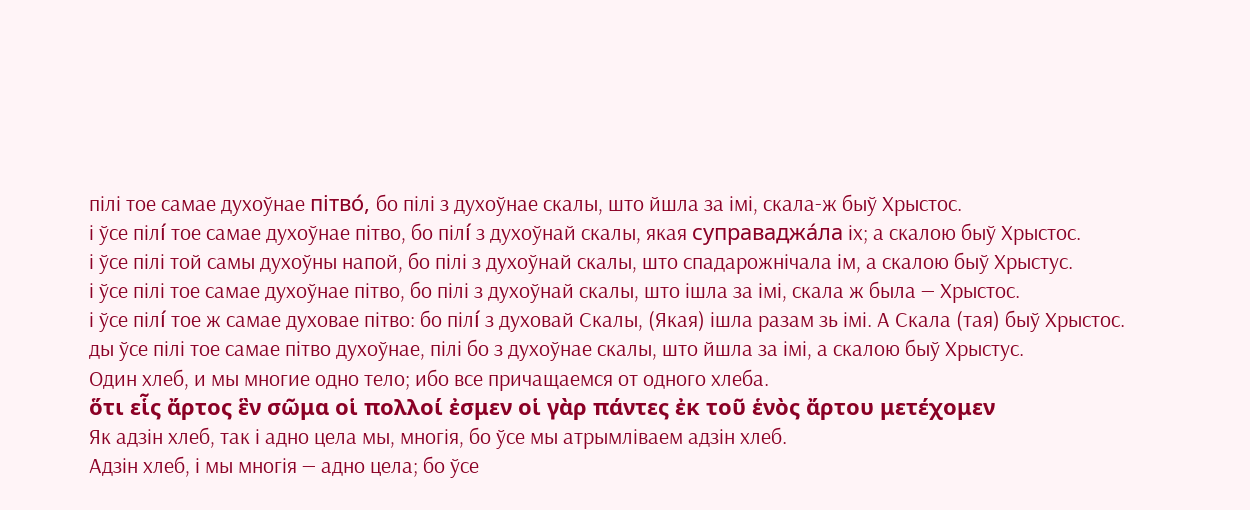пілі тое самае духоўнае пітво́, бо пілі з духоўнае скалы, што йшла за імі, скала-ж быў Хрыстос.
і ўсе пілí тое самае духоўнае пітво, бо пілí з духоўнай скалы, якая суправаджа́ла іх; а скалою быў Хрыстос.
і ўсе пілі той самы духоўны напой, бо пілі з духоўнай скалы, што спадарожнічала ім, а скалою быў Хрыстус.
і ўсе пілі тое самае духоўнае пітво, бо пілі з духоўнай скалы, што ішла за імі, скала ж была — Хрыстос.
і ўсе пілí тое ж самае духовае пітво: бо пілí з духовай Скалы, (Якая) ішла разам зь імі. А Скала (тая) быў Хрыстос.
ды ўсе пілі тое самае пітво духоўнае, пілі бо з духоўнае скалы, што йшла за імі, а скалою быў Хрыстус.
Один хлеб, и мы многие одно тело; ибо все причащаемся от одного хлеба.
ὅτι εἷς ἄρτος ἓν σῶμα οἱ πολλοί ἐσμεν οἱ γὰρ πάντες ἐκ τοῦ ἑνὸς ἄρτου μετέχομεν
Як адзін хлеб, так і адно цела мы, многія, бо ўсе мы атрымліваем адзін хлеб.
Адзін хлеб, і мы многія — адно цела; бо ўсе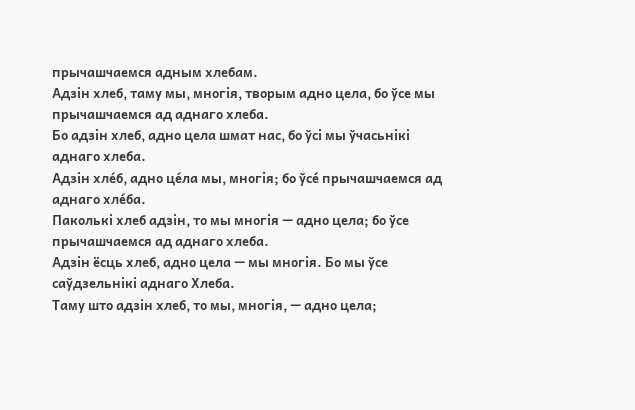прычашчаемся адным хлебам.
Адзін хлеб, таму мы, многія, творым адно цела, бо ўсе мы прычашчаемся ад аднаго хлеба.
Бо адзін хлеб, адно цела шмат нас, бо ўсі мы ўчасьнікі аднаго хлеба.
Адзін хле́б, адно це́ла мы, многія; бо ўсе́ прычашчаемся ад аднаго хле́ба.
Паколькі хлеб адзін, то мы многія — адно цела; бо ўсе прычашчаемся ад аднаго хлеба.
Адзін ёсць хлеб, адно цела — мы многія. Бо мы ўсе саўдзельнікі аднаго Хлеба.
Таму што адзін хлеб, то мы, многія, — адно цела;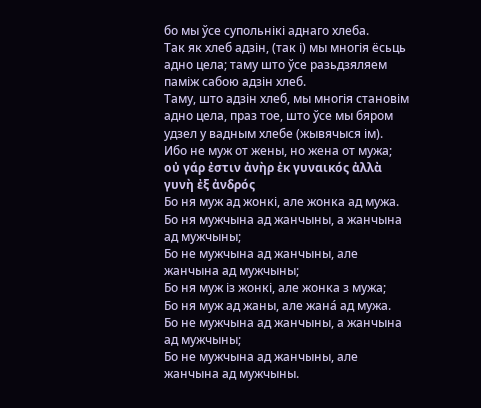бо мы ўсе супольнікі аднаго хлеба.
Так як хлеб адзін, (так і) мы многія ёсьць адно цела; таму што ўсе разьдзяляем паміж сабою адзін хлеб.
Таму, што адзін хлеб, мы многія становім адно цела, праз тое, што ўсе мы бяром удзел у вадным хлебе (жывячыся ім).
Ибо не муж от жены, но жена от мужа;
οὐ γάρ ἐστιν ἀνὴρ ἐκ γυναικός ἀλλὰ γυνὴ ἐξ ἀνδρός
Бо ня муж ад жонкі, але жонка ад мужа.
Бо ня мужчына ад жанчыны, а жанчына ад мужчыны;
Бо не мужчына ад жанчыны, але жанчына ад мужчыны;
Бо ня муж із жонкі, але жонка з мужа;
Бо ня муж ад жаны, але жана́ ад мужа.
Бо не мужчына ад жанчыны, а жанчына ад мужчыны;
Бо не мужчына ад жанчыны, але жанчына ад мужчыны.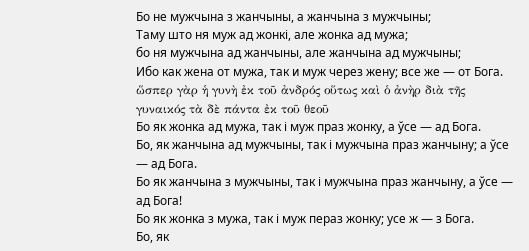Бо не мужчына з жанчыны, а жанчына з мужчыны;
Таму што ня муж ад жонкі, але жонка ад мужа;
бо ня мужчына ад жанчыны, але жанчына ад мужчыны;
Ибо как жена от мужа, так и муж через жену; все же — от Бога.
ὥσπερ γὰρ ἡ γυνὴ ἐκ τοῦ ἀνδρός οὕτως καὶ ὁ ἀνὴρ διὰ τῆς γυναικός τὰ δὲ πάντα ἐκ τοῦ θεοῦ
Бо як жонка ад мужа, так і муж праз жонку, а ўсе — ад Бога.
Бо, як жанчына ад мужчыны, так і мужчына праз жанчыну; а ўсе — ад Бога.
Бо як жанчына з мужчыны, так і мужчына праз жанчыну, а ўсе — ад Бога!
Бо як жонка з мужа, так і муж пераз жонку; усе ж — з Бога.
Бо, як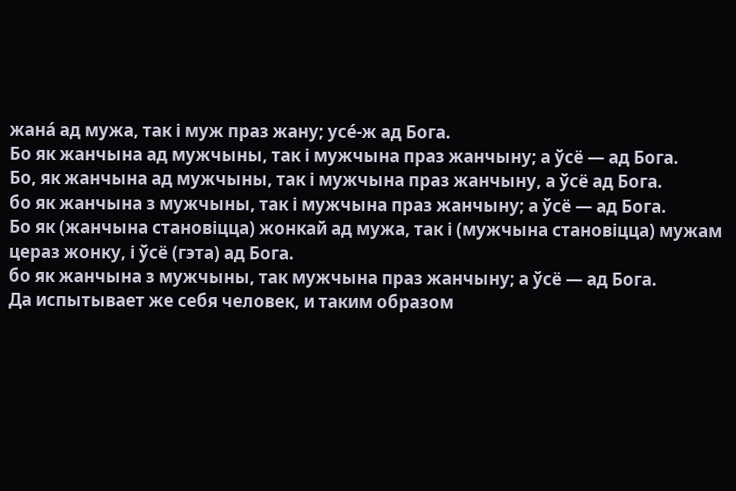жана́ ад мужа, так і муж праз жану; усе́-ж ад Бога.
Бо як жанчына ад мужчыны, так і мужчына праз жанчыну; а ўсё — ад Бога.
Бо, як жанчына ад мужчыны, так і мужчына праз жанчыну, а ўсё ад Бога.
бо як жанчына з мужчыны, так і мужчына праз жанчыну; а ўсё — ад Бога.
Бо як (жанчына становіцца) жонкай ад мужа, так і (мужчына становіцца) мужам цераз жонку, і ўсё (гэта) ад Бога.
бо як жанчына з мужчыны, так мужчына праз жанчыну; а ўсё — ад Бога.
Да испытывает же себя человек, и таким образом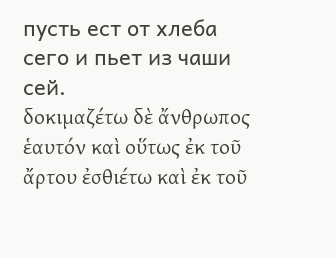пусть ест от хлеба сего и пьет из чаши сей.
δοκιμαζέτω δὲ ἄνθρωπος ἑαυτόν καὶ οὕτως ἐκ τοῦ ἄρτου ἐσθιέτω καὶ ἐκ τοῦ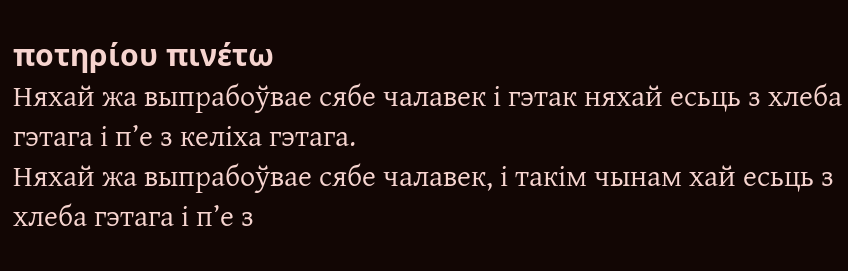ποτηρίου πινέτω
Няхай жа выпрабоўвае сябе чалавек і гэтак няхай есьць з хлеба гэтага і п’е з келіха гэтага.
Няхай жа выпрабоўвае сябе чалавек, і такім чынам хай есьць з хлеба гэтага і п’е з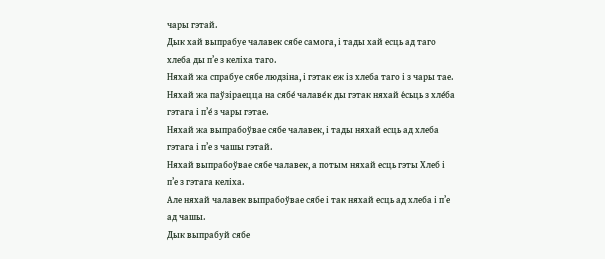чары гэтай.
Дык хай выпрабуе чалавек сябе самога, і тады хай есць ад таго хлеба ды п’е з келіха таго.
Няхай жа спрабуе сябе людзіна, і гэтак еж із хлеба таго і з чары тае.
Няхай жа паўзіраецца на сябе́ чалаве́к ды гэтак няхай е́сьць з хле́ба гэтага і п’е́ з чары гэтае.
Няхай жа выпрабоўвае сябе чалавек, і тады няхай есць ад хлеба гэтага і п’е з чашы гэтай.
Няхай выпрабоўвае сябе чалавек, а потым няхай есць гэты Хлеб і п’е з гэтага келіха.
Але няхай чалавек выпрабоўвае сябе і так няхай есць ад хлеба і п’е ад чашы.
Дык выпрабуй сябе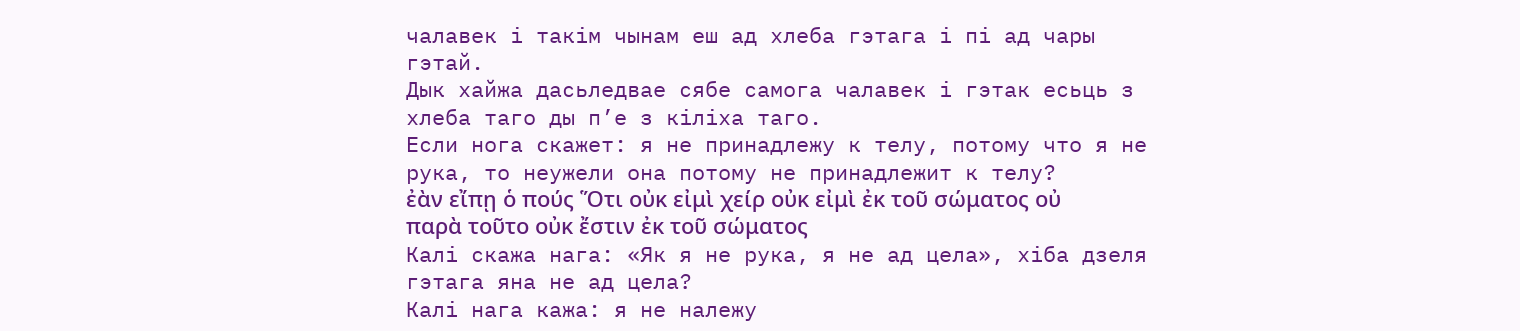чалавек і такім чынам еш ад хлеба гэтага і пі ад чары гэтай.
Дык хайжа дасьледвае сябе самога чалавек і гэтак есьць з хлеба таго ды п’е з кіліха таго.
Если нога скажет: я не принадлежу к телу, потому что я не рука, то неужели она потому не принадлежит к телу?
ἐὰν εἴπῃ ὁ πούς Ὅτι οὐκ εἰμὶ χείρ οὐκ εἰμὶ ἐκ τοῦ σώματος οὐ παρὰ τοῦτο οὐκ ἔστιν ἐκ τοῦ σώματος
Калі скажа нага: «Як я не рука, я не ад цела», хіба дзеля гэтага яна не ад цела?
Калі нага кажа: я не належу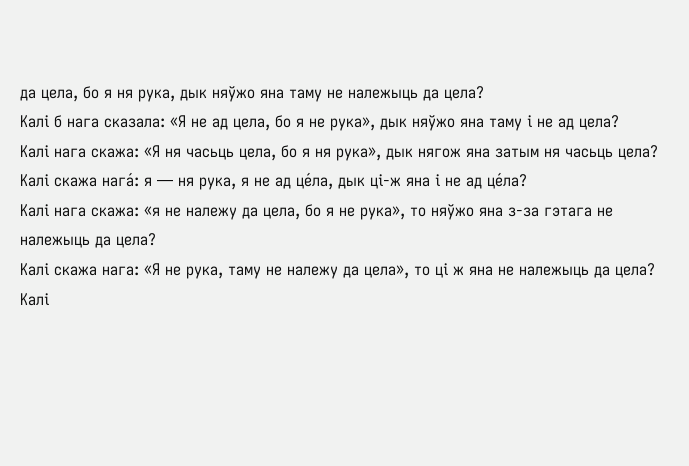да цела, бо я ня рука, дык няўжо яна таму не належыць да цела?
Калі б нага сказала: «Я не ад цела, бо я не рука», дык няўжо яна таму і не ад цела?
Калі нага скажа: «Я ня часьць цела, бо я ня рука», дык нягож яна затым ня часьць цела?
Калі скажа нага́: я — ня рука, я не ад це́ла, дык ці-ж яна і не ад це́ла?
Калі нага скажа: «я не належу да цела, бо я не рука», то няўжо яна з-за гэтага не належыць да цела?
Калі скажа нага: «Я не рука, таму не належу да цела», то ці ж яна не належыць да цела?
Калі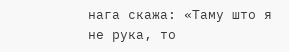нага скажа: «Таму што я не рука, то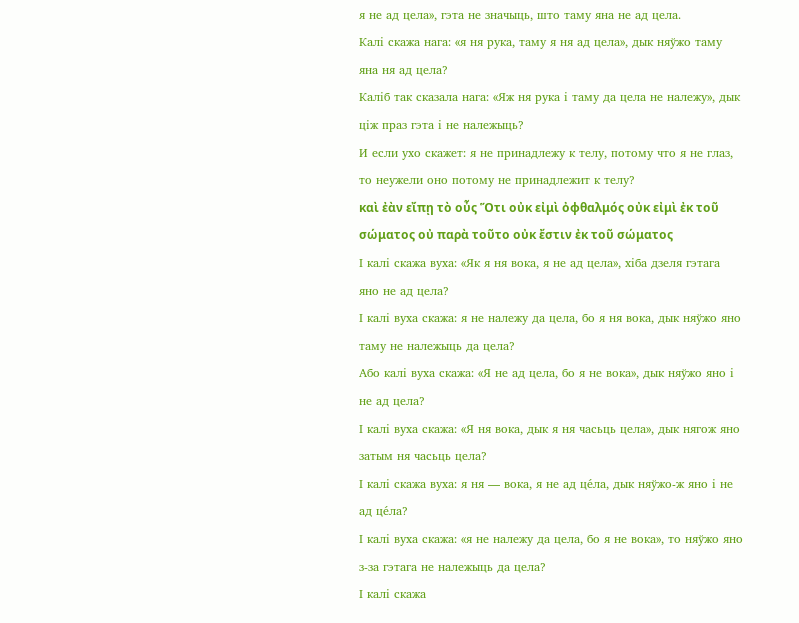я не ад цела», гэта не значыць, што таму яна не ад цела.
Калі скажа нага: «я ня рука, таму я ня ад цела», дык няўжо таму яна ня ад цела?
Каліб так сказала нага: «Яж ня рука і таму да цела не належу», дык ціж праз гэта і не належыць?
И если ухо скажет: я не принадлежу к телу, потому что я не глаз, то неужели оно потому не принадлежит к телу?
καὶ ἐὰν εἴπῃ τὸ οὖς Ὅτι οὐκ εἰμὶ ὀφθαλμός οὐκ εἰμὶ ἐκ τοῦ σώματος οὐ παρὰ τοῦτο οὐκ ἔστιν ἐκ τοῦ σώματος
І калі скажа вуха: «Як я ня вока, я не ад цела», хіба дзеля гэтага яно не ад цела?
І калі вуха скажа: я не належу да цела, бо я ня вока, дык няўжо яно таму не належыць да цела?
Або калі вуха скажа: «Я не ад цела, бо я не вока», дык няўжо яно і не ад цела?
І калі вуха скажа: «Я ня вока, дык я ня часьць цела», дык нягож яно затым ня часьць цела?
І калі скажа вуха: я ня — вока, я не ад це́ла, дык няўжо-ж яно і не ад це́ла?
І калі вуха скажа: «я не належу да цела, бо я не вока», то няўжо яно з-за гэтага не належыць да цела?
І калі скажа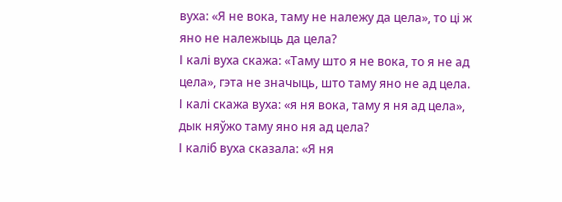вуха: «Я не вока, таму не належу да цела», то ці ж яно не належыць да цела?
І калі вуха скажа: «Таму што я не вока, то я не ад цела», гэта не значыць, што таму яно не ад цела.
І калі скажа вуха: «я ня вока, таму я ня ад цела», дык няўжо таму яно ня ад цела?
І каліб вуха сказала: «Я ня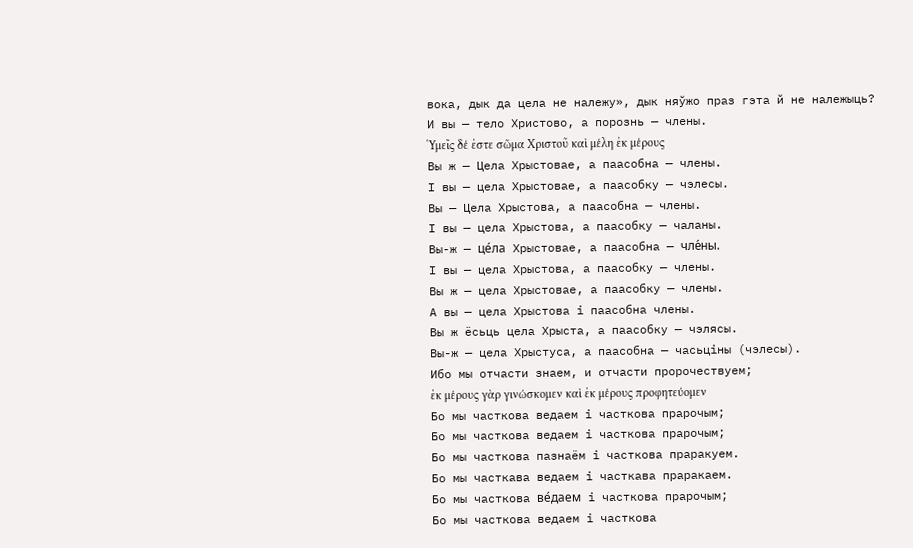вока, дык да цела не належу», дык няўжо праз гэта й не належыць?
И вы — тело Христово, а порознь — члены.
Ὑμεῖς δέ ἐστε σῶμα Χριστοῦ καὶ μέλη ἐκ μέρους
Вы ж — Цела Хрыстовае, а паасобна — члены.
І вы — цела Хрыстовае, а паасобку — чэлесы.
Вы — Цела Хрыстова, а паасобна — члены.
І вы — цела Хрыстова, а паасобку — чаланы.
Вы-ж — це́ла Хрыстовае, а паасобна — чле́ны.
І вы — цела Хрыстова, а паасобку — члены.
Вы ж — цела Хрыстовае, а паасобку — члены.
А вы — цела Хрыстова і паасобна члены.
Вы ж ёсьць цела Хрыста, а паасобку — чэлясы.
Вы-ж — цела Хрыстуса, а паасобна — часьціны (чэлесы).
Ибо мы отчасти знаем, и отчасти пророчествуем;
ἐκ μέρους γὰρ γινώσκομεν καὶ ἐκ μέρους προφητεύομεν
Бо мы часткова ведаем і часткова прарочым;
Бо мы часткова ведаем і часткова прарочым;
Бо мы часткова пазнаём і часткова праракуем.
Бо мы часткава ведаем і часткава праракаем.
Бо мы часткова ве́даем і часткова прарочым;
Бо мы часткова ведаем і часткова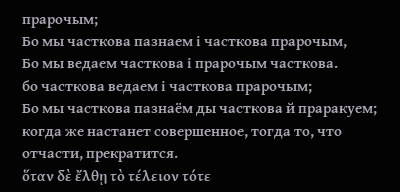прарочым;
Бо мы часткова пазнаем і часткова прарочым,
Бо мы ведаем часткова і прарочым часткова.
бо часткова ведаем і часткова прарочым;
Бо мы часткова пазнаём ды часткова й праракуем;
когда же настанет совершенное, тогда то, что отчасти, прекратится.
ὅταν δὲ ἔλθῃ τὸ τέλειον τότε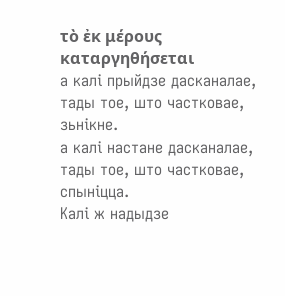τὸ ἐκ μέρους καταργηθήσεται
а калі прыйдзе дасканалае, тады тое, што частковае, зьнікне.
а калі настане дасканалае, тады тое, што частковае, спыніцца.
Калі ж надыдзе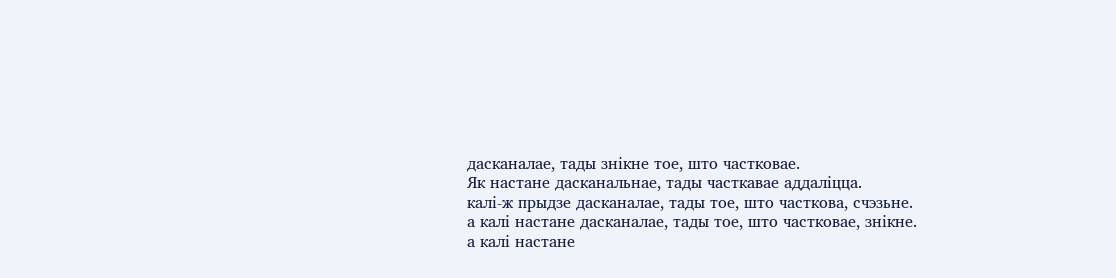дасканалае, тады знікне тое, што частковае.
Як настане дасканальнае, тады часткавае аддаліцца.
калі-ж прыдзе дасканалае, тады тое, што часткова, счэзьне.
а калі настане дасканалае, тады тое, што частковае, знікне.
а калі настане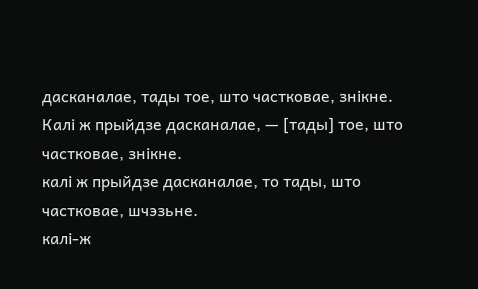дасканалае, тады тое, што частковае, знікне.
Калі ж прыйдзе дасканалае, — [тады] тое, што частковае, знікне.
калі ж прыйдзе дасканалае, то тады, што частковае, шчэзьне.
калі-ж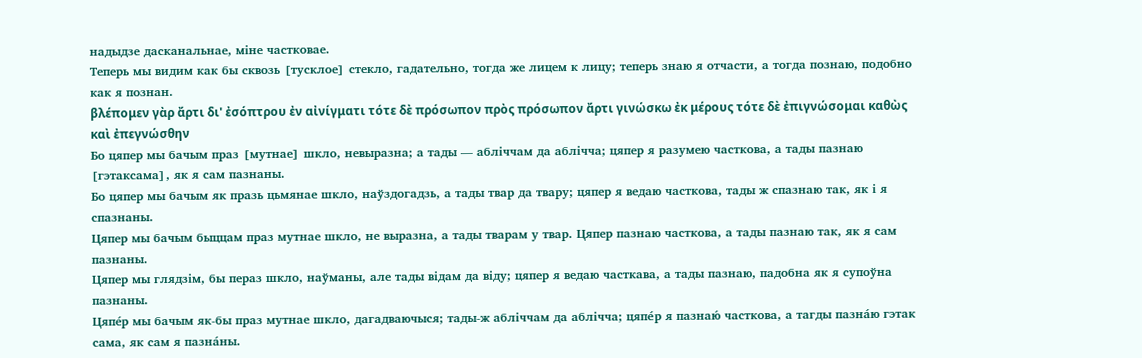надыдзе дасканальнае, міне частковае.
Теперь мы видим как бы сквозь [тусклое] стекло, гадательно, тогда же лицем к лицу; теперь знаю я отчасти, а тогда познаю, подобно как я познан.
βλέπομεν γὰρ ἄρτι δι' ἐσόπτρου ἐν αἰνίγματι τότε δὲ πρόσωπον πρὸς πρόσωπον ἄρτι γινώσκω ἐκ μέρους τότε δὲ ἐπιγνώσομαι καθὼς καὶ ἐπεγνώσθην
Бо цяпер мы бачым праз [мутнае] шкло, невыразна; а тады — абліччам да аблічча; цяпер я разумею часткова, а тады пазнаю [гэтаксама], як я сам пазнаны.
Бо цяпер мы бачым як празь цьмянае шкло, наўздогадзь, а тады твар да твару; цяпер я ведаю часткова, тады ж спазнаю так, як і я спазнаны.
Цяпер мы бачым быццам праз мутнае шкло, не выразна, а тады тварам у твар. Цяпер пазнаю часткова, а тады пазнаю так, як я сам пазнаны.
Цяпер мы глядзім, бы пераз шкло, наўманы, але тады відам да віду; цяпер я ведаю часткава, а тады пазнаю, падобна як я супоўна пазнаны.
Цяпе́р мы бачым як-бы праз мутнае шкло, дагадваючыся; тады-ж абліччам да аблічча; цяпе́р я пазнаю́ часткова, а тагды пазна́ю гэтак сама, як сам я пазна́ны.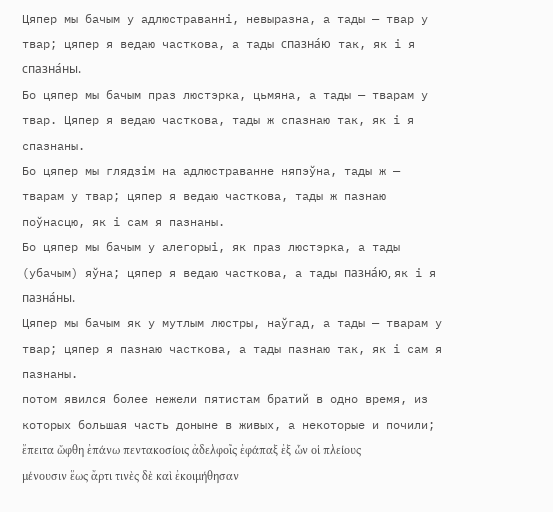Цяпер мы бачым у адлюстраванні, невыразна, а тады — твар у твар; цяпер я ведаю часткова, а тады спазна́ю так, як і я спазна́ны.
Бо цяпер мы бачым праз люстэрка, цьмяна, а тады — тварам у твар. Цяпер я ведаю часткова, тады ж спазнаю так, як і я спазнаны.
Бо цяпер мы глядзім на адлюстраванне няпэўна, тады ж — тварам у твар; цяпер я ведаю часткова, тады ж пазнаю поўнасцю, як і сам я пазнаны.
Бо цяпер мы бачым у алегорыі, як праз люстэрка, а тады (убачым) яўна; цяпер я ведаю часткова, а тады пазна́ю, як і я пазна́ны.
Цяпер мы бачым як у мутлым люстры, наўгад, а тады — тварам у твар; цяпер я пазнаю часткова, а тады пазнаю так, як і сам я пазнаны.
потом явился более нежели пятистам братий в одно время, из которых большая часть доныне в живых, а некоторые и почили;
ἔπειτα ὤφθη ἐπάνω πεντακοσίοις ἀδελφοῖς ἐφάπαξ ἐξ ὧν οἱ πλείους μένουσιν ἕως ἄρτι τινὲς δὲ καὶ ἐκοιμήθησαν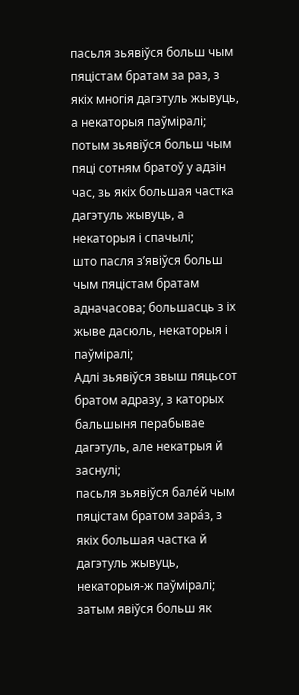пасьля зьявіўся больш чым пяцістам братам за раз, з якіх многія дагэтуль жывуць, а некаторыя паўміралі;
потым зьявіўся больш чым пяці сотням братоў у адзін час, зь якіх большая частка дагэтуль жывуць, а некаторыя і спачылі;
што пасля з’явіўся больш чым пяцістам братам адначасова; большасць з іх жыве дасюль, некаторыя і паўміралі;
Адлі зьявіўся звыш пяцьсот братом адразу, з каторых бальшыня перабывае дагэтуль, але некатрыя й заснулі;
пасьля зьявіўся бале́й чым пяцістам братом зара́з, з якіх большая частка й дагэтуль жывуць, некаторыя-ж паўміралі;
затым явіўся больш як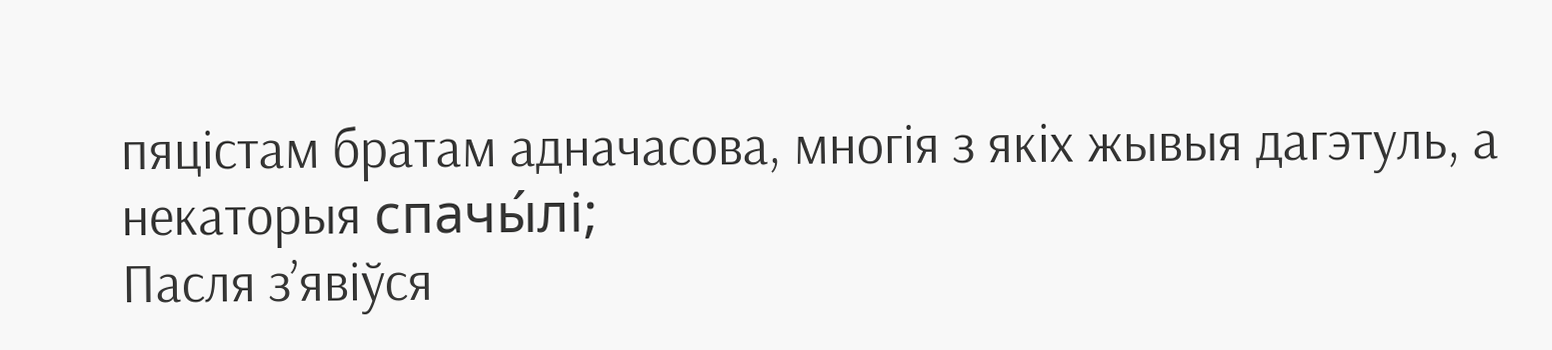пяцістам братам адначасова, многія з якіх жывыя дагэтуль, а некаторыя спачы́лі;
Пасля з’явіўся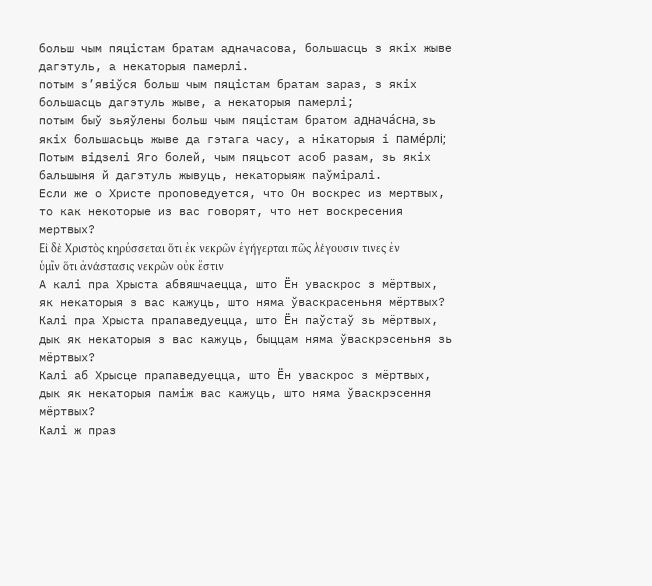больш чым пяцістам братам адначасова, большасць з якіх жыве дагэтуль, а некаторыя памерлі.
потым з’явіўся больш чым пяцістам братам зараз, з якіх большасць дагэтуль жыве, а некаторыя памерлі;
потым быў зьяўлены больш чым пяцістам братом аднача́сна, зь якіх большасьць жыве да гэтага часу, а нікаторыя і паме́рлі;
Потым відзелі Яго болей, чым пяцьсот асоб разам, зь якіх бальшыня й дагэтуль жывуць, некаторыяж паўміралі.
Если же о Христе проповедуется, что Он воскрес из мертвых, то как некоторые из вас говорят, что нет воскресения мертвых?
Εἰ δὲ Χριστὸς κηρύσσεται ὅτι ἐκ νεκρῶν ἐγήγερται πῶς λέγουσιν τινες ἐν ὑμῖν ὅτι ἀνάστασις νεκρῶν οὐκ ἔστιν
А калі пра Хрыста абвяшчаецца, што Ён уваскрос з мёртвых, як некаторыя з вас кажуць, што няма ўваскрасеньня мёртвых?
Калі пра Хрыста прапаведуецца, што Ён паўстаў зь мёртвых, дык як некаторыя з вас кажуць, быццам няма ўваскрэсеньня зь мёртвых?
Калі аб Хрысце прапаведуецца, што Ён уваскрос з мёртвых, дык як некаторыя паміж вас кажуць, што няма ўваскрэсення мёртвых?
Калі ж праз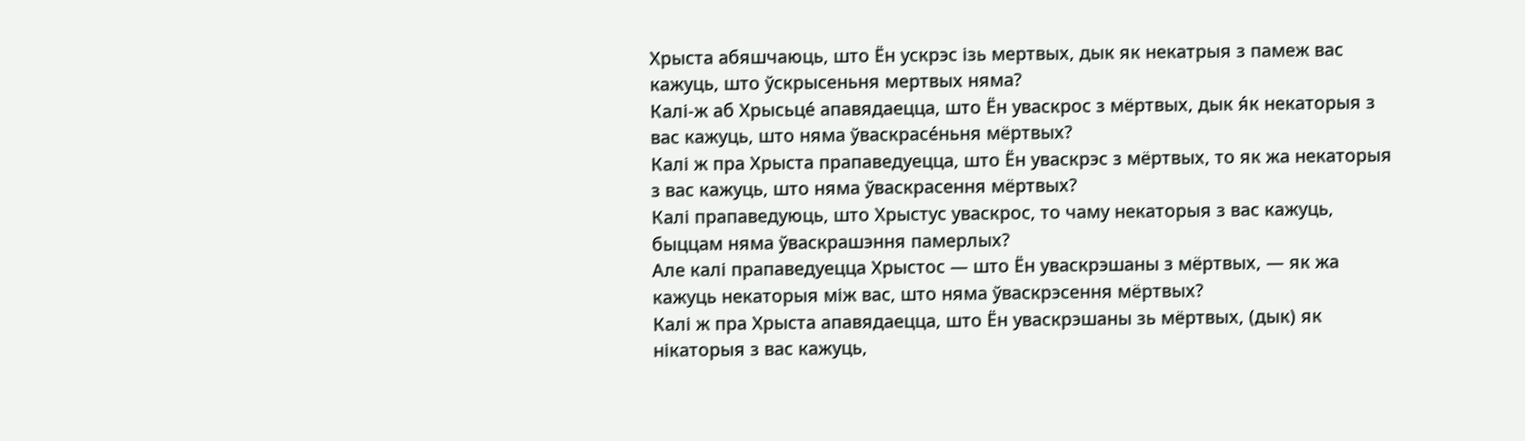Хрыста абяшчаюць, што Ён ускрэс ізь мертвых, дык як некатрыя з памеж вас кажуць, што ўскрысеньня мертвых няма?
Калі-ж аб Хрысьце́ апавядаецца, што Ён уваскрос з мёртвых, дык я́к некаторыя з вас кажуць, што няма ўваскрасе́ньня мёртвых?
Калі ж пра Хрыста прапаведуецца, што Ён уваскрэс з мёртвых, то як жа некаторыя з вас кажуць, што няма ўваскрасення мёртвых?
Калі прапаведуюць, што Хрыстус уваскрос, то чаму некаторыя з вас кажуць, быццам няма ўваскрашэння памерлых?
Але калі прапаведуецца Хрыстос — што Ён уваскрэшаны з мёртвых, — як жа кажуць некаторыя між вас, што няма ўваскрэсення мёртвых?
Калі ж пра Хрыста апавядаецца, што Ён уваскрэшаны зь мёртвых, (дык) як нікаторыя з вас кажуць,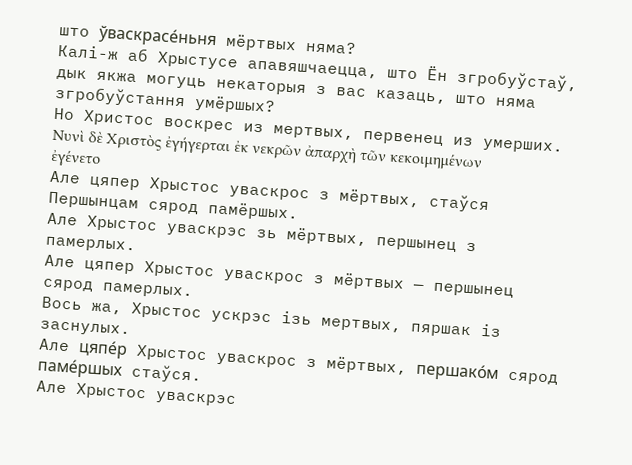што ўваскрасе́ньня мёртвых няма?
Калі-ж аб Хрыстусе апавяшчаецца, што Ён згробуўстаў, дык якжа могуць некаторыя з вас казаць, што няма згробуўстання умёршых?
Но Христос воскрес из мертвых, первенец из умерших.
Νυνὶ δὲ Χριστὸς ἐγήγερται ἐκ νεκρῶν ἀπαρχὴ τῶν κεκοιμημένων ἐγένετο
Але цяпер Хрыстос уваскрос з мёртвых, стаўся Першынцам сярод памёршых.
Але Хрыстос уваскрэс зь мёртвых, першынец з памерлых.
Але цяпер Хрыстос уваскрос з мёртвых — першынец сярод памерлых.
Вось жа, Хрыстос ускрэс ізь мертвых, пяршак із заснулых.
Але цяпе́р Хрыстос уваскрос з мёртвых, першако́м сярод паме́ршых стаўся.
Але Хрыстос уваскрэс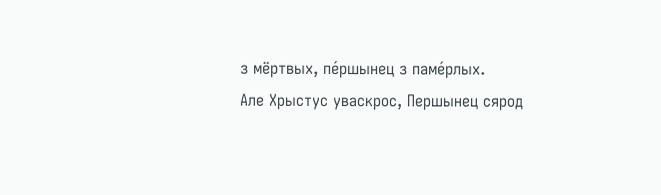з мёртвых, пе́ршынец з паме́рлых.
Але Хрыстус уваскрос, Першынец сярод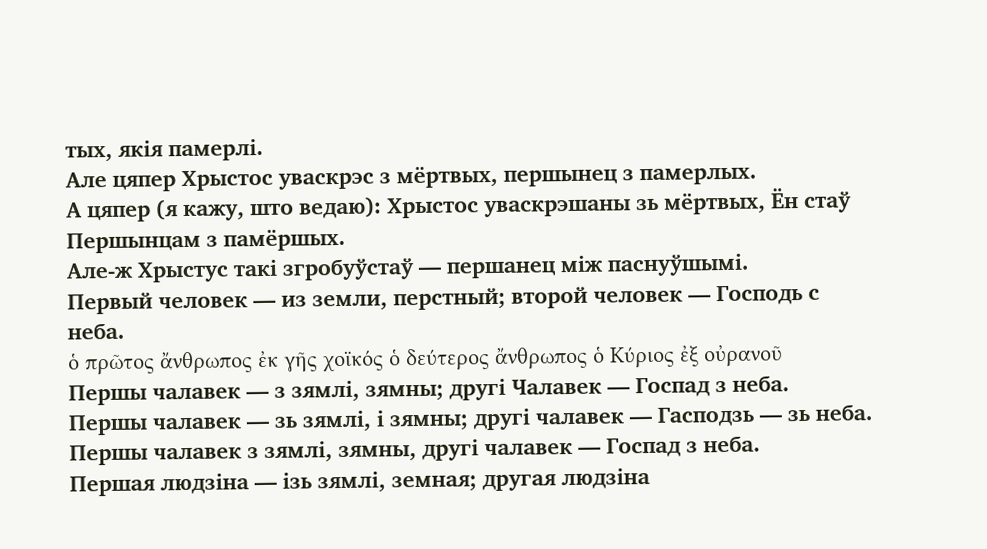тых, якія памерлі.
Але цяпер Хрыстос уваскрэс з мёртвых, першынец з памерлых.
А цяпер (я кажу, што ведаю): Хрыстос уваскрэшаны зь мёртвых, Ён стаў Першынцам з памёршых.
Але-ж Хрыстус такі згробуўстаў — першанец між паснуўшымі.
Первый человек — из земли, перстный; второй человек — Господь с неба.
ὁ πρῶτος ἄνθρωπος ἐκ γῆς χοϊκός ὁ δεύτερος ἄνθρωπος ὁ Κύριος ἐξ οὐρανοῦ
Першы чалавек — з зямлі, зямны; другі Чалавек — Госпад з неба.
Першы чалавек — зь зямлі, і зямны; другі чалавек — Гасподзь — зь неба.
Першы чалавек з зямлі, зямны, другі чалавек — Госпад з неба.
Першая людзіна — ізь зямлі, земная; другая людзіна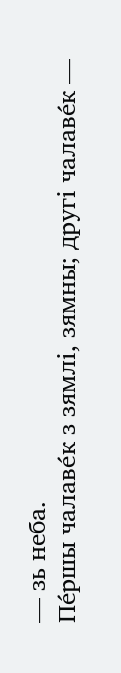— зь неба.
Пе́ршы чалаве́к з зямлі, зямны; другі чалаве́к —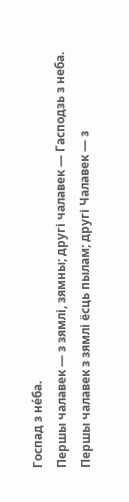Госпад з не́ба.
Першы чалавек — з зямлі, зямны; другі чалавек — Гасподзь з неба.
Першы чалавек з зямлі ёсць пылам; другі Чалавек — з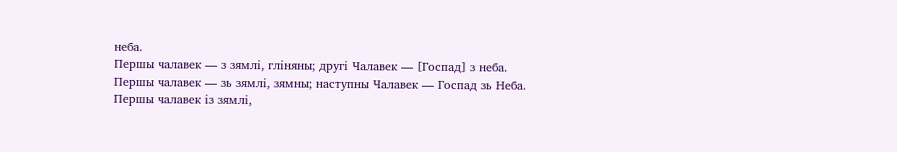неба.
Першы чалавек — з зямлі, гліняны; другі Чалавек — [Госпад] з неба.
Першы чалавек — зь зямлі, зямны; наступны Чалавек — Госпад зь Неба.
Першы чалавек із зямлі,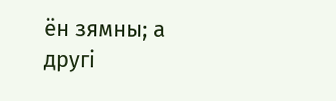ён зямны; а другі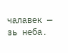чалавек — зь неба.